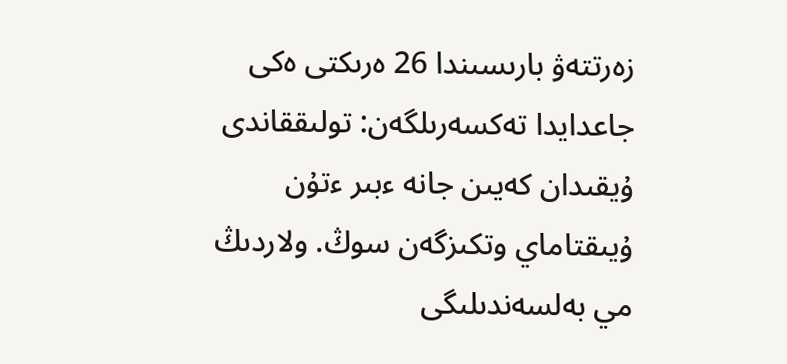زەرتتەۋ بارىسىندا 26 ەرىكتى ەكى جاعدايدا تەكسەرىلگەن: تولىققاندى ۇيقىدان كەيىن جانە ءبىر ءتۇن ۇيىقتاماي وتكىزگەن سوڭ. ولاردىڭ مي بەلسەندىلىگى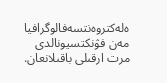ەلەكتروەنتسەفالوگرافيا مەن فۋنكتسيونالدى مرت ارقىلى باقىلانعان.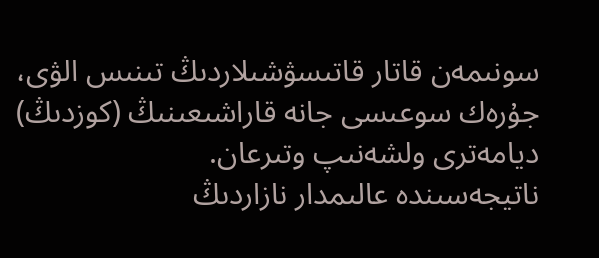سونىمەن قاتار قاتىسۋشىلاردىڭ تىنىس الۋى، جۇرەك سوعىسى جانە قاراشىعىنىڭ (كوزدىڭ) ديامەترى ولشەنىپ وتىرعان.
ناتيجەسىندە عالىمدار نازاردىڭ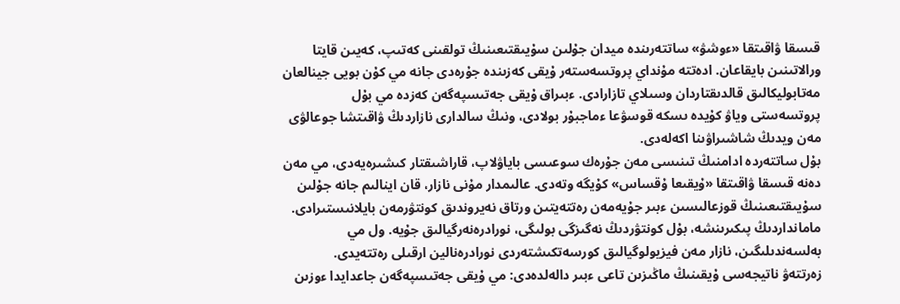قىسقا ۋاقىتقا «ءوشۋ» ساتتەرىندە ميدان جۇلىن سۇيىقتىعىنىڭ تولقىنى كەتىپ، كەيىن قايتا ورالاتىنىن بايقاعان. ادەتتە مۇنداي پروتسەستەر ۇيقى كەزىندە جۇرەدى جانە مي كۇن بويى جينالعان مەتابوليكالىق قالدىقتاردان وسىلاي تازارادى. ءبىراق ۇيقى جەتىسپەگەن كەزدە مي بۇل پروتسەستى وياۋ كۇيدە ىسكە قوسۋعا ءماجبۇر بولادى، ونىڭ سالدارى نازاردىڭ ۋاقىتشا جوعالۋى مەن ويدىڭ شاشىراۋىنا اكەلەدى.
بۇل ساتتەردە ادامنىڭ تىنىسى مەن جۇرەك سوعىسى باياۋلاپ، قاراشىقتار كىشىرەيەدى، مي مەن دەنە قىسقا ۋاقىتقا «ۇيقىعا ۇقساس» كۇيگە وتەدى. عالىمدار مۇنى نازار، قان اينالىم جانە جۇلىن سۇيىقتىعىنىڭ قوزعالىسىن ءبىر جۇيەمەن رەتتەيتىن ورتاق نەيروندىق كونتۋرمەن بايلانىستىرادى.
مامانداردىڭ پىكىرىنشە، بۇل كونتۋردىڭ نەگىزگى بولىگى، نورادرەنەرگيالىق جۇيە. ول مي بەلسەندىلىگىن، نازار مەن فيزيولوگيالىق كورسەتكىشتەردى نورادرەنالين ارقىلى رەتتەيدى.
زەرتتەۋ ناتيجەسى ۇيقىنىڭ ماڭىزىن تاعى ءبىر دالەلدەدى: مي ۇيقى جەتىسپەگەن جاعدايدا ءوزىن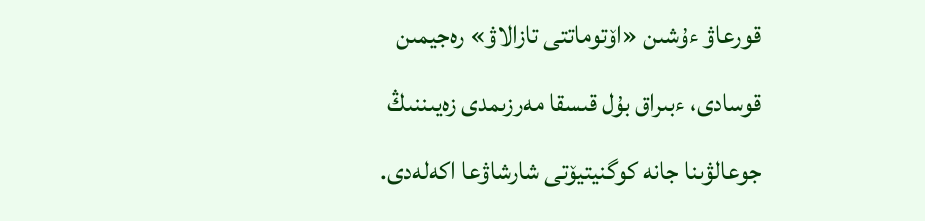قورعاۋ ءۇشىن «اۆتوماتتى تازالاۋ» رەجيمىن قوسادى، ءبىراق بۇل قىسقا مەرزىمدى زەيىننىڭ جوعالۋىنا جانە كوگنيتيۆتى شارشاۋعا اكەلەدى.